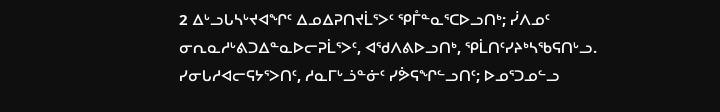2 ᐃᒡᓗᒐᓴᒡᔪᐊᖏᑦ ᐃᓄᐃᕈᑎᔪᒫᕐᐳᑦ ᕿᒤᓐᓇᕐᑕᐅᓗᑎᒃ; ᓰᐱᓄᑦ ᓂᕆᓇᓱᒡᕕᑐᐃᓐᓇᐅᓕᕈᒫᕐᐳᑦ, ᐊᖁᐱᕕᐅᓗᑎᒃ, ᕿᒫᑎᑦᓯᔨᒃᓴᖃᕋᑎᒡᓗ.
ᓯᓂᒐᓱᐊᓕᕋᔭᕐᐳᑎᑦ, ᓱᓇᒥᒡᓘᓐᓃᑦ ᓯᕘᕋᖏᓪᓗᑎᑦ; ᐅᓄᕐᑐᓄᓪᓗ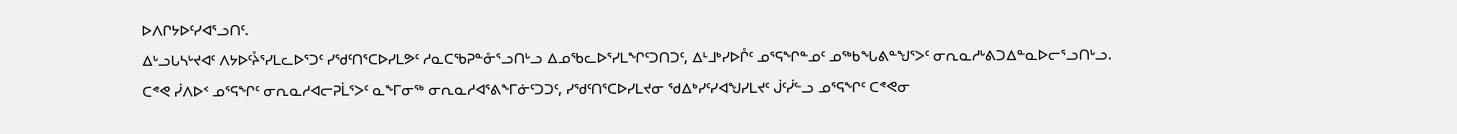ᐅᐱᒋᔭᐅᑦᓯᐊᕐᓗᑎᑦ.
ᐃᒡᓗᒐᓴᒡᔪᐊᑦ ᐱᔭᐅᑦᔧᕐᓯᒪᓚᐅᕐᑐᑦ ᓯᖁᑦᑎᕐᑕᐅᓯᒪᕗᑦ ᓱᓇᑕᖃᕈᓐᓁᕐᓗᑎᒡᓗ ᐃᓄᖃᓚᐅᕐᓯᒪᖏᑦᑐᑎᑐᑦ, ᐃᒻᒧᒃᓯᐅᒊᑦ ᓄᕐᕋᖏᓐᓄᑦ ᓄᖅᑲᖓᕕᓐᖑᕐᐳᑦ ᓂᕆᓇᓱᒡᕕᑐᐃᓐᓇᐅᓕᕐᓗᑎᒡᓗ.
ᑕᕝᕙ ᓰᐱᐅᑉ ᓄᕐᕋᖏᑦ ᓂᕆᓇᓱᐊᓕᕈᒫᕐᐳᑦ ᓇᖕᒥᓂᖅ ᓂᕆᓇᓱᐊᕐᕕᖕᒥᓃᑦᑐᑐᑦ, ᓯᖁᑦᑎᕐᑕᐅᓯᒪᔪᓂ ᖁᐃᒃᓯᑦᓯᐊᖑᓯᒪᔪᑦ ᒎᑦᓰᓪᓗ ᓄᕐᕋᖏᑦ ᑕᕝᕙᓂ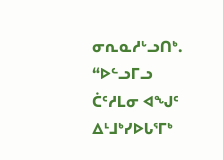ᓂᕆᓇᓱᒡᓗᑎᒃ.
“ᐅᓪᓗᒥᓗ ᑖᑦᓱᒪᓂ ᐊᖑᑦ ᐃᒻᒧᒃᓯᐅᒐᕐᒥᒃ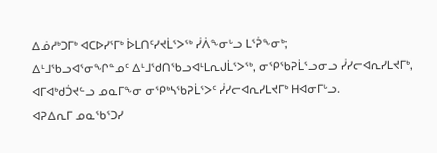ᐃᓅᓱᒃᑐᒥᒃ ᐊᑕᐅᓯᕐᒥᒃ ᐆᒪᑎᑦᓯᔪᒫᕐᐳᖅ ᓰᐲᖕᓂᒡᓗ ᒪᕐᕉᖕᓂᒃ;
ᐃᒻᒧᖃᓗᐊᕐᓂᖏᓐᓄᑦ ᐃᒻᒧᖁᑎᖃᓗᐊᒻᒪᕆᒍᒫᕐᐳᖅ, ᓂᕿᖃᕈᒫᕐᓗᓂᓗ ᓰᓯᓕᐊᕆᓯᒪᔪᒥᒃ, ᐊᒥᐊᒃᑯᑑᔪᓪᓗ ᓄᓇᒥᖕᓂ ᓂᕿᒃᓴᖃᕈᒫᕐᐳᑦ ᓰᓯᓕᐊᕆᓯᒪᔪᒥᒃ ᕼᐊᓂᒥᒡᓗ.
ᐊᕈᐃᕆᒥ ᓄᓇᖃᕐᑐᓯ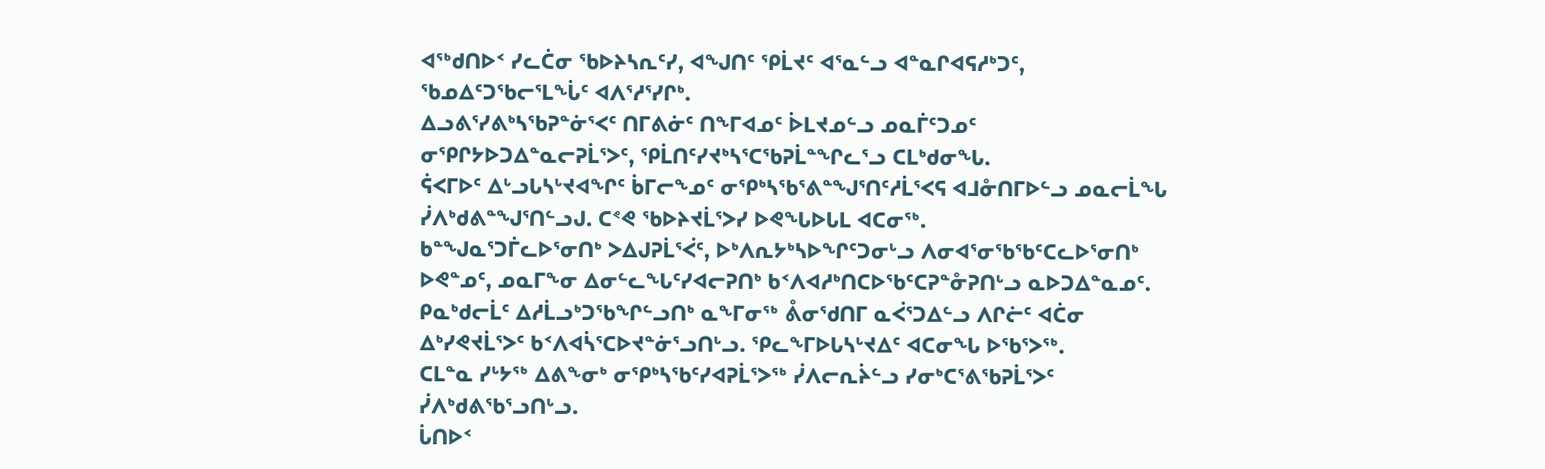ᐊᖅᑯᑎᐅᑉ ᓯᓚᑖᓂ ᖃᐅᔨᓴᕆᑦᓯ, ᐊᖑᑎᑦ ᕿᒫᔪᑦ ᐊᕐᓇᓪᓗ ᐊᓐᓇᒋᐊᕋᓱᒃᑐᑦ, ᖃᓄᐃᑦᑐᖃᓕᕐᒪᖔᑦ ᐊᐱᕐᓱᕐᓯᒋᒃ.
ᐃᓗᕕᕐᓯᕕᒃᓴᖃᕈᓐᓃᕐᐸᑦ ᑎᒥᕕᓃᑦ ᑎᖕᒥᐊᓄᑦ ᐆᒪᔪᓄᓪᓗ ᓄᓇᒦᑦᑐᓄᑦ ᓂᕿᒋᔭᐅᑐᐃᓐᓇᓕᕈᒫᕐᐳᑦ, ᕿᒫᑎᑦᓯᔪᒃᓴᕐᑕᖃᕈᒫᓐᖏᓚᕐᓗ ᑕᒪᒃᑯᓂᖓ.
ᕌᐸᒥᐅᑦ ᐃᒡᓗᒐᓴᒡᔪᐊᖏᑦ ᑳᒥᓕᖕᓄᑦ ᓂᕿᒃᓴᖃᕐᕕᓐᖑᕐᑎᑦᓱᒫᕐᐸᕋ ᐊᒧᓁᑎᒥᐅᓪᓗ ᓄᓇᓕᒫᖓ ᓰᐱᒃᑯᕕᓐᖑᕐᑎᓪᓗᒍ. ᑕᕝᕙ ᖃᐅᔨᔪᒫᕐᐳᓯ ᐅᕙᖓᐅᒐᒪ ᐊᑕᓂᖅ.
ᑲᓐᖑᓇᕐᑐᒦᓚᐅᕐᓂᑎᒃ ᐳᐃᒍᕈᒫᕐᐹᑦ, ᐅᒃᐱᕆᔭᒃᓴᐅᖏᑦᑐᓂᒡᓗ ᐱᓂᐊᕐᓂᖃᖃᑦᑕᓚᐅᕐᓂᑎᒃ ᐅᕙᓐᓄᑦ, ᓄᓇᒥᖕᓂ ᐃᓂᓪᓚᖓᑦᓯᐊᓕᕈᑎᒃ ᑲᑉᐱᐊᓱᒃᑎᑕᐅᖃᑦᑕᕈᓐᓁᕈᑎᒡᓗ ᓇᐅᑐᐃᓐᓇᓄᑦ.
ᑭᓇᒃᑯᓕᒫᑦ ᐃᓱᒫᓗᒃᑐᖃᖏᓪᓗᑎᒃ ᓇᖕᒥᓂᖅ ᕔᓂᖁᑎᒥ ᓇᐹᕐᑐᐃᓪᓗ ᐱᒋᓖᑦ ᐊᑖᓂ ᐃᒃᓯᕙᔪᒫᕐᐳᑦ ᑲᑉᐱᐊᓵᕐᑕᐅᔪᓐᓃᕐᓗᑎᒡᓗ. ᕿᓚᖕᒥᐅᒐᓴᒡᔪᐃᑦ ᐊᑕᓂᖓ ᐅᖃᕐᐳᖅ.
ᑕᒪᓐᓇ ᓯᒡᔭᖅ ᐃᕕᖕᓂᒃ ᓂᕿᒃᓴᖃᑦᓯᐊᕈᒫᕐᐳᖅ ᓰᐱᓕᕆᔩᓪᓗ ᓯᓂᒃᑕᕐᕕᖃᕈᒫᕐᐳᑦ ᓰᐱᒃᑯᕕᖃᕐᓗᑎᒡᓗ.
ᒑᑎᐅᑉ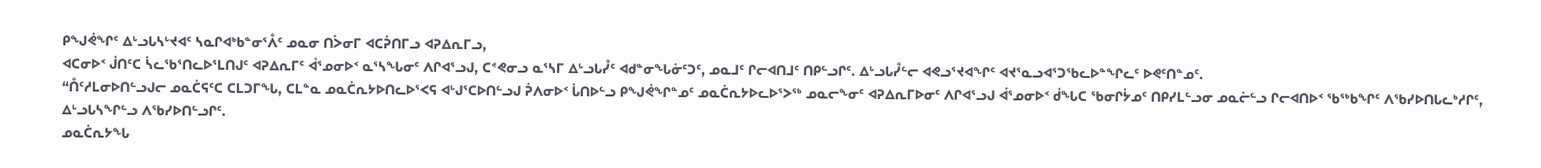ᑭᖑᕚᖏᑦ ᐃᒡᓗᒐᓴᒡᔪᐊᑦ ᓴᓇᒋᐊᒃᑲᓐᓂᕐᐰᑦ ᓄᓇᓂ ᑎᐴᓂᒥ ᐊᑕᕉᑎᒥᓗ ᐊᕈᐃᕆᒥᓗ,
ᐊᑕᓂᐅᑉ ᒎᑎᑦᑕ ᓵᓚᖃᕐᑎᓚᐅᕐᒪᑎᒍᑦ ᐊᕈᐃᕆᒥᑦ ᐋᕐᓄᓂᐅᑉ ᓇᕐᓴᖓᓂᑦ ᐱᒋᐊᕐᓗᒍ, ᑕᕝᕙᓂᓗ ᓇᕐᓴᒥ ᐃᒡᓗᒐᓮᑦ ᐊᑯᓐᓂᖓᓃᑦᑐᑦ, ᓄᓇᒧᑦ ᒋᓕᐊᑎᒧᑦ ᑎᑭᓪᓗᒋᑦ. ᐃᒡᓗᒐᓮᓪᓕ ᐊᕙᓗᕐᔪᐊᖏᑦ ᐊᔪᕐᓇᓗᐊᕐᑐᖃᓚᐅᓐᖏᓚᑦ ᐅᕙᑦᑎᓐᓄᑦ.
“ᑍᑦᓱᒪᓂᐅᑎᓪᓗᒍᓕ ᓄᓇᑖᕋᑦᑕ ᑕᒪᑐᒥᖓ, ᑕᒪᓐᓇ ᓄᓇᑖᕆᔭᐅᑎᓚᐅᕐᐸᕋ ᐊᒡᒍᕐᑕᐅᑎᓪᓗᒍ ᕉᐱᓂᐅᑉ ᒑᑎᐅᓪᓗ ᑭᖑᕚᖏᓐᓄᑦ ᓄᓇᑖᕆᔭᐅᓚᐅᕐᐳᖅ ᓄᓇᓕᖕᓂᑦ ᐊᕈᐃᕆᒥᐅᓂᑦ ᐱᒋᐊᕐᓗᒍ ᐋᕐᓄᓂᐅᑉ ᑰᖓᑕ ᖃᓂᒋᔮᓄᑦ ᑎᑭᓯᒪᓪᓗᓂ ᓄᓇᓖᓪᓗ ᒋᓕᐊᑎᐅᑉ ᖃᖅᑲᖏᑦ ᐱᖃᓯᐅᑎᒐᓚᒃᓱᒋᑦ, ᐃᒡᓗᒐᓴᖏᓪᓗ ᐱᖃᓯᐅᑎᓪᓗᒋᑦ.
ᓄᓇᑖᕆᔭᖓ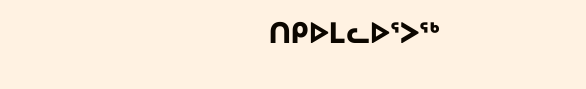ᑎᑭᐅᒪᓚᐅᕐᐳᖅ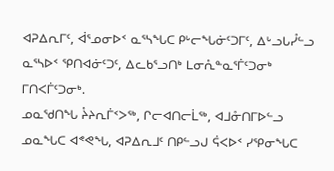ᐊᕈᐃᕆᒥᑦ, ᐋᕐᓄᓂᐅᑉ ᓇᕐᓴᖓᑕ ᑭᒡᓕᖓᓃᑦᑐᒥᑦ, ᐃᒡᓗᒐᓮᓪᓗ ᓇᕐᓴᐅᑉ ᕿᑎᐊᓃᑦᑐᑦ, ᐃᓚᑲᕐᓗᑎᒃ ᒪᓂᕅᓐᓇᕐᒦᑦᑐᓂᒃ ᒥᑎᐸᒦᑦᑐᓂᒃ.
ᓄᓇᖁᑎᖓ ᔧᔨᕆᒦᑉᐳᖅ, ᒋᓕᐊᑎᓕᒫᖅ, ᐊᒧᓁᑎᒥᐅᓪᓗ ᓄᓇᖓᑕ ᐊᕝᕙᖓ, ᐊᕈᐃᕆᒧᑦ ᑎᑭᓪᓗᒍ ᕌᐸᐅᑉ ᓯᕿᓂᖓᑕ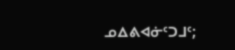ᓄᐃᕕᐊᓃᑦᑐᒧᑦ;